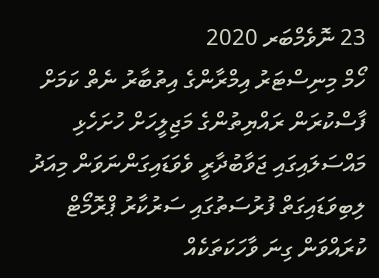23 ނޮވެމްބަރ 2020
ހޯމް މިނިސްޓަރު އިމްރާންގެ އިތުބާރު ނެތް ކަމަށް ފާސްކުރަން ރައްޔިތުންގެ މަޖިލީހަށް ހުށަހެޅި މައްސަލައިގައި ޖަވާބުދާރީ ވެވަޑައިގަންނަވަން މިއަދު ލިބިވަޑައިގަތް ފުރުސަތުގައި ސަރުކާރު ޕްރޮމޯޓް ކުރައްވަން ގިނަ ވާހަކަތަކެއް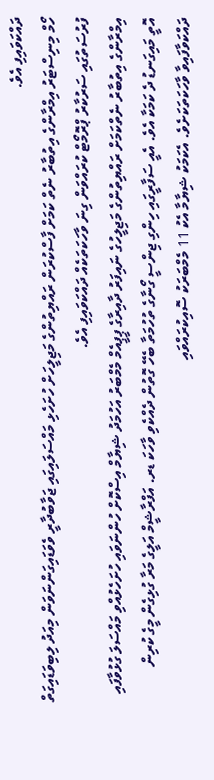ދައްކަވައިފި އެވެ.
ހޯމް މިނިސްޓަރު އިމްރާންގެ އިތުބާރު ނެތް ކަމަށް ފާސްކުރަން ރައްޔިތުންގެ މަޖިލީހަށް ހުށަހެޅި މައްސަލައިގައި ޖަވާބުދާރީ ވެވަޑައިގަންނަވަން މިއަދު ލިބިވަޑައިގަތް ފުރުސަތުގައި ސަރުކާރު ޕްރޮމޯޓް ކުރައްވަން ގިނަ ވާހަކަތަކެއް ދައްކަވައިފި އެވެ.
އިމްރާންގެ އިތުބާރު ނެތްކަމަށް ރައްޔިތުންގެ މަޖިލީހުގެ ނައިފަރު ދާއިރާގެ ޕީޕީއެމް މެމްބަރު އަހުމަދު ޝިޔާމް އިސްކޮށް ހުންނަވައި ހުށަހެޅުއްވި މައްސަލަ ގުޅުވާފައި އޮތީ މައިގަނޑު ދެ ކަމަކާ އެވެ. އެއީ ސަފާރީގައި ހިންގި ޖިންސީ ގޯނާގެ ތުހުމަތާ ބެހޭ ގޮތުން ދެއްކެވި ވާހަކަ ޑރ. އަފްރާޝީމް އަލީގެ މަރާ ގުޅިގެން މީގެ ކުރިން ދައްކަވާފައިވާ ވާހަކަތަކަށެވެ. އެކަމަކު ޝިޔާމާ އެކު 11 މެމްބަރަކު ސޮއިކުރައްވައި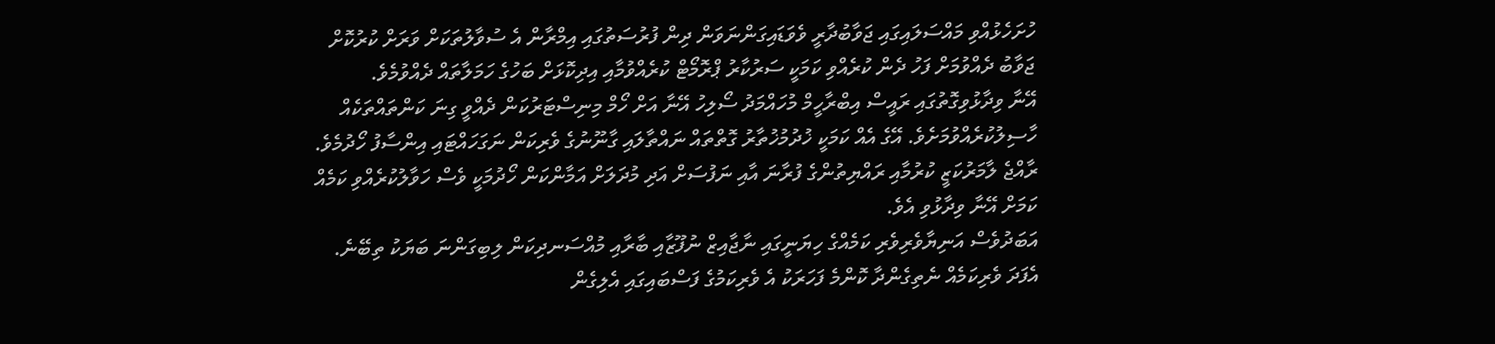ހުށަހެޅުއްވި މައްސަލައިގައި ޖަވާބުދާރީ ވެވަޑައިގަންނަވަން ދިން ފުރުސަތުގައި އިމްރާން އެ ސުވާލުތަކަށް ވަރަށް ކުރުކޮށް ޖަވާބު ދެއްވުމަށް ފަހު ދެން ކުރެއްވި ކަމަކީ ސަރުކާރު ޕްރޮމޯޓް ކުރެއްވުމާއި އިދިކޮޅަށް ބަހުގެ ހަމަލާތައް ދެއްވުމެވެ.
އޭނާ ވިދާޅުވިގޮތުގައި ރައީސް އިބްރާހީމް މުހައްމަދު ސޯލިހު އޭނާ އަށް ހޯމް މިނިސްޓަރުކަން ދެއްވީ ގިނަ ކަންތައްތަކެއް ހާސިލުކުރެއްވުމަށެވެ. އޭގެ އެއް ކަމަކީ ޚުދުމުޚުތާރު ގޮތްތައް ނައްތާލައި ގާނޫނުގެ ވެރިކަން ނަގަހައްޓައި އިންސާފު ހޯދުމެވެ. ރާއްޖެ ލާމަރުކަޒީ ކުރުމާއި ރައްޔިތުންގެ ފުރާނަ އާއި ނަފުސަށް އަދި މުދަލަށް އަމާންކަން ހޯދުމަކީ ވެސް ހަވާލުކުރެއްވި ކަމެއް ކަމަށް އޭނާ ވިދާޅުވި އެވެ.
އަބަދުވެސް އަނިޔާވެރިވެރި ކަމެއްގެ ހިޔަނީގައި ނާޖާއިޒް ނުފޫޒާއި ބާރާއި މުއްސަނދިކަން ލިބިގަންނަ ބަޔަކު ތިބޭނެ. އެފަދަ ވެރިކަމެއް ނެތިގެންދާ ކޮންމެ ފަހަރަކު އެ ވެރިކަމުގެ ފަސްބައިގައި އެލިގެން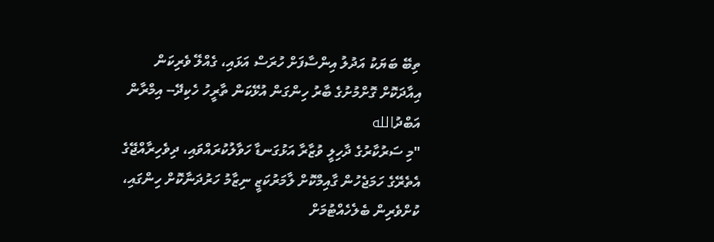ތިބޭ ބަޔަކު އަދުލު އިންސާފަށް ހުރަސް އަޅައި، ގެއްލޭ ވެރިކަން އިއާދަކޮށް ގޮށްމުށުގެ ބާރު ހިންގަން އުޅޭކަން ތާރީހު ހެކިދޭ-- އިމްރާން އަބްދުالله
"މި ސަރުކާރުގެ ދާހިލީ ވުޒާރާ އަޅުގަނޑާ ހަވާލުކުރައްވައި، ދިވެހިރާއްޖޭގެ އެތެރޭގެ ހަމަޖެހުން ގާއިމްކޮށް ލާމަރުކަޒީ ނިޒާމު ހަރުދަނާކޮށް ހިންގައި، ކުށްވެރިން ބެލެހެއްޓުމަށް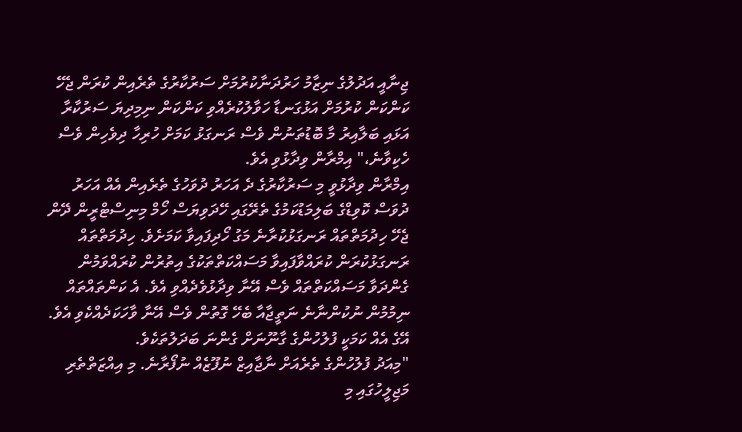ޖިނާއީ އަދުލުގެ ނިޒާމު ހަރުދަނާކުރުމަށް ސަރުކާރުގެ ތެރެއިން ކުރަން ޖެހޭ ކަންކަން ކުރުމަށް އަޅުގަނޑާ ހަވާލުކުރެއްވި ކަންކަން ނިމިދިޔަ ސަރުކާރާ އަޅައި ބަލާއިރު މާ ބޮޑުތަނުން ވެސް ރަނގަޅު ކަމަށް ހުރިހާ ދިވެހިން ވެސް ހެކިވާނެ،" އިމްރާން ވިދާޅުވި އެވެ.
އިމްރާން ވިދާޅުވީ މި ސަރުކާރުގެ ދެ އަހަރު ދުވަހުގެ ތެރެއިން އެއް އަހަރު ދުވަސް ކޮވިޑްގެ ބަލިމަޑުކަމުގެ ތެރޭގައި ހޭދަވިޔަސް ހޯމް މިނިސްޓްރީން ދޭން ޖެހޭ ހިދުމަތްތައް ރަނގަޅުކުރާނެ މަގު ހޯދިފައިވާ ކަމަށެވެ. ހިދުމަތްތައް ރަނގަޅުކުރަން ކުރައްވާފައިވާ މަސައްކަތްތަކުގެ އިތުރުން ކުރައްވަމުން ގެންދަވާ މަސައްކަތްތައް ވެސް އޭނާ ވިދާޅުވެދެއްވި އެވެ. އެ ކަންތައްތައް ނިމުމުން ނުކުންނާނެ ނަތީޖާއާ ބެހޭ ގޮތުން ވެސް އޭނާ ވާހަކަދެއްކެވި އެވެ. އޭގެ އެއް ކަމަކީ ފުލުހުންގެ ގާނޫނަށް ގެންނަ ބަދަލުތަކެވެ.
"މިއަދު ފުލުހުންގެ ތެރެއަށް ނާޖާއިޒް ނުފޫޒެއް ނުފޯރާނެ. މި އިއްޒަތްތެރި މަޖިލީހުގައި މި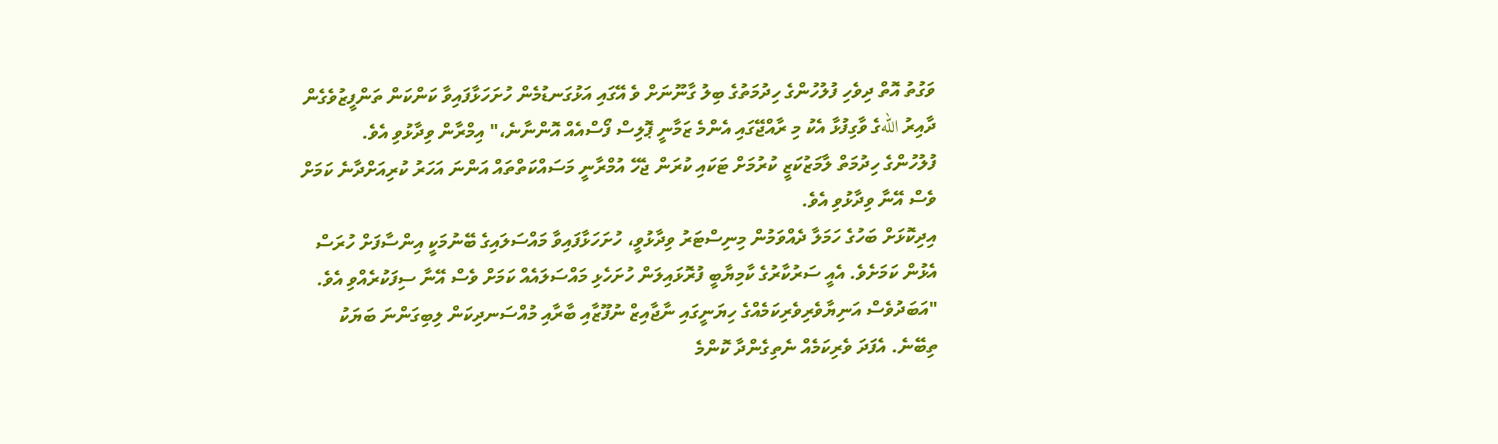ވަގުތު އޮތް ދިވެހި ފުލުހުންގެ ހިދުމަތުގެ ބިލު ގާނޫނަށް ވެ އޭގައި އަޅުގަނޑުމެން ހުށަހަޅާފައިވާ ކަންކަން ތަންފީޒުވެގެން ދާއިރު اللهގެ ވާގިފުޅާ އެކު މި ރާއްޖޭގައި އެންމެ ޒަމާނީ ޕޮލިސް ފޯސްއެއް އޮންނާނެ،" އިމްރާން ވިދާޅުވި އެވެ.
ފުލުހުންގެ ހިދުމަތް ލާމަޒުކަޒީ ކުރުމަށް ޓަކައި ކުރަން ޖެހޭ އުމްރާނީ މަސައްކަތްތައް އަންނަ އަހަރު ކުރިއަށްދާނެ ކަމަށް ވެސް އޭނާ ވިދާޅުވި އެވެ.
އިދިކޮޅަށް ބަހުގެ ހަމަލާ ދެއްވަމުން މިނިސްޓަރު ވިދާޅުވީ، ހުށަހަޅާފައިވާ މައްސަލައިގެ ބޭނުމަކީ އިންސާފަށް ހުރަސް އެޅުން ކަމަށެވެ. އެއީ ސަރުކާރުގެ ކާމިޔާބީ ފުރޮޅައިލަން ހުށަހެޅި މައްސަލައެއް ކަމަށް ވެސް އޭނާ ސިފަކުރެއްވި އެވެ.
"އަބަދުވެސް އަނިޔާވެރިވެރިކަމެއްގެ ހިޔަނީގައި ނާޖާއިޒް ނުފޫޒާއި ބާރާއި މުއްސަނދިކަން ލިބިގަންނަ ބަޔަކު ތިބޭނެ. އެފަދަ ވެރިކަމެއް ނެތިގެންދާ ކޮންމެ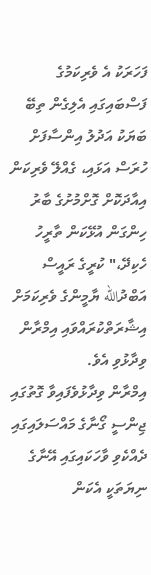ފަހަރަކު އެ ވެރިކަމުގެ ފަސްބައިގައި އެލިގެން ތިބޭ ބަޔަކު އަދުލު އިންސާފަށް ހުރަސް އަޅައި، ގެއްލޭ ވެރިކަން އިއާދަކޮށް ގޮށްމުށުގެ ބާރު ހިންގަން އުޅޭކަން ތާރީހު ހެކިދޭ،" ކުރީގެ ރައީސް އަބްދުالله ޔާމީންގެ ވެރިކަމަށް އިޝާރަތްކުރައްވައި އިމްރާން ވިދާޅުވި އެވެ.
އިމްރާން ވިދާޅުވެފައިވާ ގޮތުގައި ޖިންސީ ގޯނާގެ މައްސަލައިގައި ދެއްކެވި ވާހަކައިގައި އޭނާގެ ނިޔަތަކީ އެކަން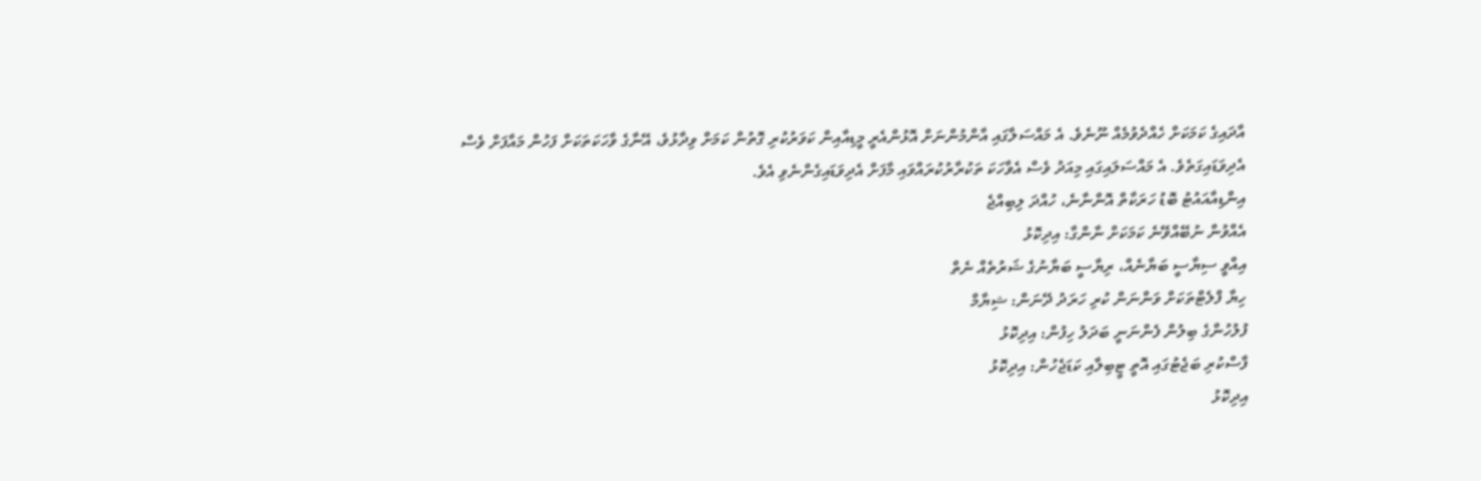އާދައިގެ ކަމަކަށް ހެއްދެވުމެއް ނޫނެވެ. އެ މައްސަލާގައި އާންމުންނަށް އޮޅުންއެރީ މީޑިއާއިން ކަވަރުކުރި ގޮތުން ކަމަށް ވިދާޅުވެ، އޭނާގެ ވާހަކަތަކަށް ފަހުން މައާފަށް ވެސް އެދިވަޑައިގަތެވެ. އެ މައްސަލައިގައި މިއަދު ވެސް އެވާހަކަ ތަކުރާރުކުރައްވައި މާފަށް އެދިވަޑައިގެންނެވި އެވެ.
އިންޑިއާއައުޓު ބޮޑު ހަރަކާތް އޮންނާނެ، ހުއްދަ ލިބިއްޖެ
އެއްވުން ނުބޭއްވޭނެ ކަމަކަށް ނާންގާ: އިދިކޮޅު
އިއްވީ ސިޔާސީ ބަޔާނެއް، ރިޔާސީ ބަޔާނުގެ ޝަރުތެއް ނެތް
ހިޔާ ފްލެޓްތަކަށް ވަންނަން ކުރި ހަރަދު ދޭނަން: ޝިޔާމް
ފުލުހުންގެ ބިލުން ފެންނަނީ ބަދަލު ހިފުން: އިދިކޮޅު
ފާސްކުރި ބަޖެޓުގައި އޮތީ ޓީބިލާއި ކަޑަޖެހުން: އިދިކޮޅު
އިދިކޮޅު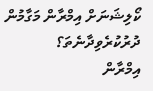ކޯލިޝަނަށް އިމްރާން މަގާމުން ދުރުކުރެވިދާނެތަ؟
އިމްރާން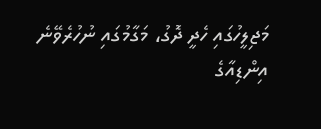މަޖިލީހުގައި ހެދީ ދޮގު، މަގާމުގައި ނުހުރެވޭނެ
އިންޑިއާގެ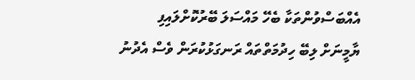އެއްބަސްވުންތަކާ ބެހޭ މައްސަލަ ބޭރުކޮށްލައިފި
ޔާމީނަށް ލިބޭ ހިދުމަތްތައް ރަނގަޅުކުރަން ވެސް އެދުނު